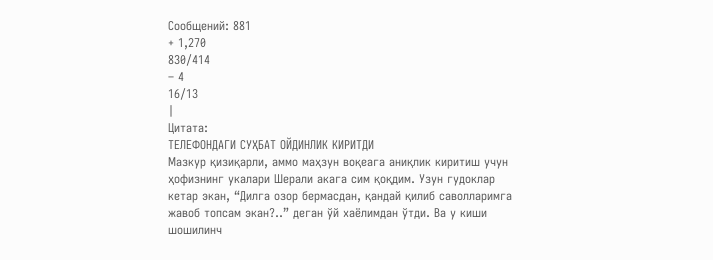Сообщений: 881
+ 1,270
830/414
– 4
16/13
|
Цитата:
ТЕЛЕФОНДАГИ СУҲБАТ ОЙДИНЛИК КИРИТДИ
Мазкур қизиқарли, аммо маҳзун воқеага аниқлик киритиш учун ҳофизнинг укалари Шерали акага сим қоқдим. Узун гудоклар кетар экан, “Дилга озор бермасдан, қандай қилиб саволларимга жавоб топсам экан?..” деган ўй хаёлимдан ўтди. Ва у киши шошилинч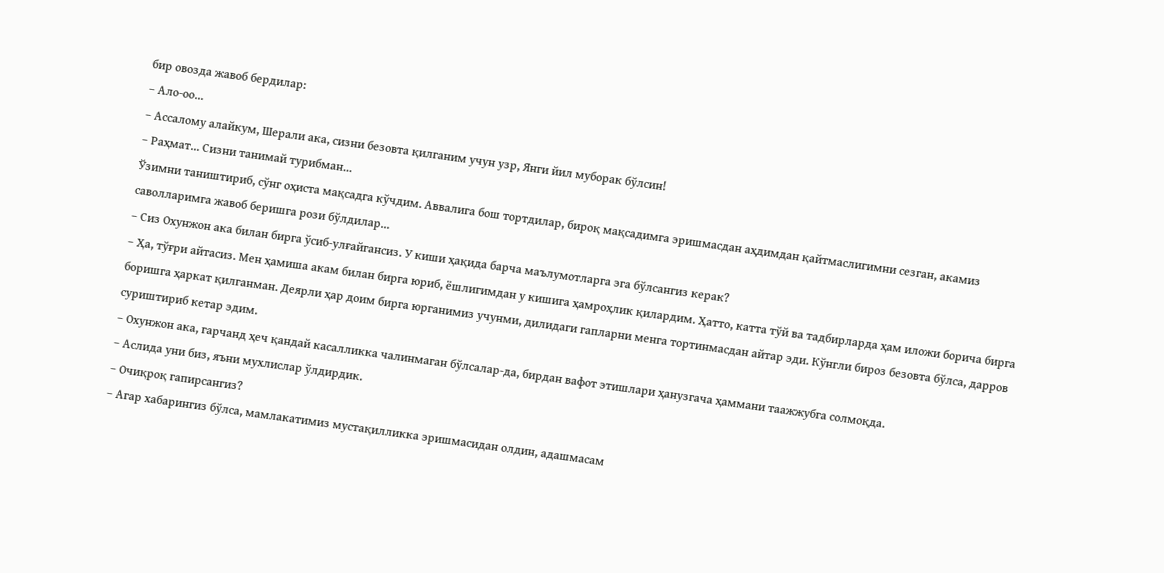бир овозда жавоб бердилар:
– Ало-оо...
– Ассалому алайкум, Шерали ака, сизни безовта қилганим учун узр, Янги йил муборак бўлсин!
– Раҳмат... Сизни танимай турибман...
Ўзимни таништириб, сўнг оҳиста мақсадга кўчдим. Аввалига бош тортдилар, бироқ мақсадимга эришмасдан аҳдимдан қайтмаслигимни сезган, акамиз саволларимга жавоб беришга рози бўлдилар...
– Сиз Охунжон ака билан бирга ўсиб-улғайгансиз. У киши ҳақида барча маълумотларга эга бўлсангиз керак?
– Ҳа, тўғри айтасиз. Мен ҳамиша акам билан бирга юриб, ёшлигимдан у кишига ҳамроҳлик қилардим. Ҳатто, катта тўй ва тадбирларда ҳам иложи борича бирга боришга ҳаркат қилганман. Деярли ҳар доим бирга юрганимиз учунми, дилидаги гапларни менга тортинмасдан айтар эди. Кўнгли бироз безовта бўлса, дарров суриштириб кетар эдим.
– Охунжон ака, гарчанд ҳеч қандай касалликка чалинмаган бўлсалар-да, бирдан вафот этишлари ҳанузгача ҳаммани таажжубга солмоқда.
– Аслида уни биз, яъни мухлислар ўлдирдик.
– Очиқроқ гапирсангиз?
– Агар хабарингиз бўлса, мамлакатимиз мустақилликка эришмасидан олдин, адашмасам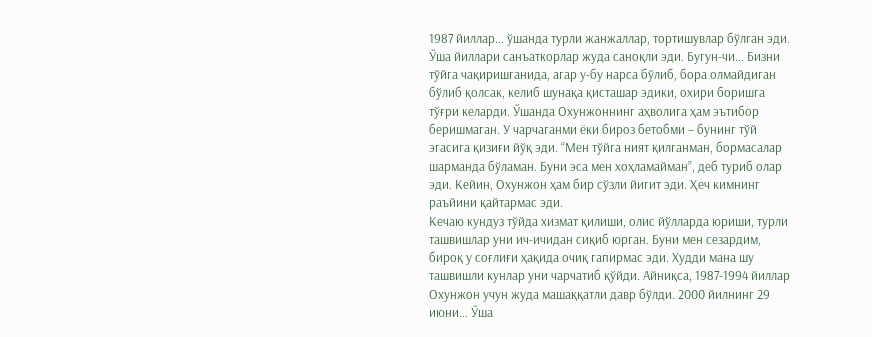1987 йиллар... ўшанда турли жанжаллар, тортишувлар бўлган эди. Ўша йиллари санъаткорлар жуда саноқли эди. Бугун-чи... Бизни тўйга чақиришганида, агар у-бу нарса бўлиб, бора олмайдиган бўлиб қолсак, келиб шунақа қисташар эдики, охири боришга тўғри келарди. Ўшанда Охунжоннинг аҳволига ҳам эътибор беришмаган. У чарчаганми ёки бироз бетобми – бунинг тўй эгасига қизиғи йўқ эди. “Мен тўйга ният қилганман, бормасалар шарманда бўламан. Буни эса мен хоҳламайман”, деб туриб олар эди. Кейин, Охунжон ҳам бир сўзли йигит эди. Ҳеч кимнинг раъйини қайтармас эди.
Кечаю кундуз тўйда хизмат қилиши, олис йўлларда юриши, турли ташвишлар уни ич-ичидан сиқиб юрган. Буни мен сезардим, бироқ у соғлиғи ҳақида очиқ гапирмас эди. Худди мана шу ташвишли кунлар уни чарчатиб қўйди. Айниқса, 1987-1994 йиллар Охунжон учун жуда машаққатли давр бўлди. 2000 йилнинг 29 июни... Ўша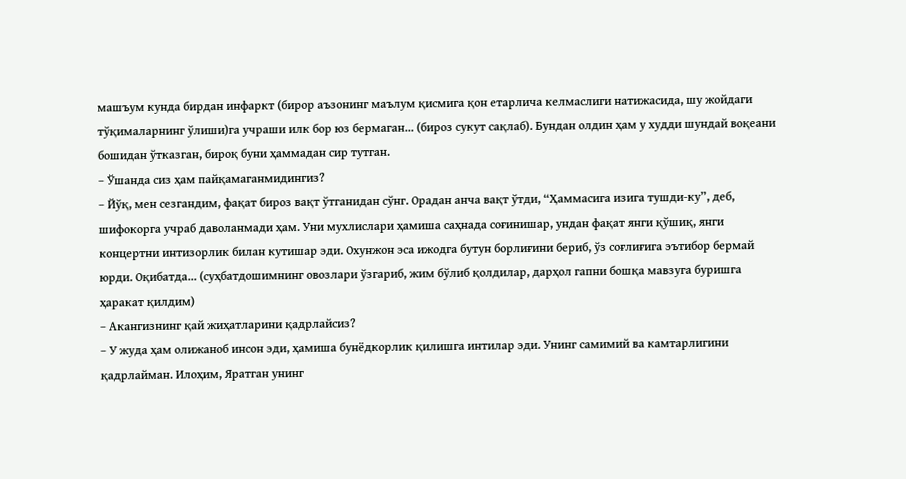машъум кунда бирдан инфаркт (бирор аъзонинг маълум қисмига қон етарлича келмаслиги натижасида, шу жойдаги тўқималарнинг ўлиши)га учраши илк бор юз бермаган... (бироз сукут сақлаб). Бундан олдин ҳам у худди шундай воқеани бошидан ўтказган, бироқ буни ҳаммадан сир тутган.
– Ўшанда сиз ҳам пайқамаганмидингиз?
– Йўқ, мен сезгандим, фақат бироз вақт ўтганидан сўнг. Орадан анча вақт ўтди, “Ҳаммасига изига тушди-ку”, деб, шифокорга учраб даволанмади ҳам. Уни мухлислари ҳамиша саҳнада соғинишар, ундан фақат янги қўшиқ, янги концертни интизорлик билан кутишар эди. Охунжон эса ижодга бутун борлиғини бериб, ўз соғлиғига эътибор бермай юрди. Оқибатда... (суҳбатдошимнинг овозлари ўзгариб, жим бўлиб қолдилар, дарҳол гапни бошқа мавзуга буришга ҳаракат қилдим)
– Акангизнинг қай жиҳатларини қадрлайсиз?
– У жуда ҳам олижаноб инсон эди, ҳамиша бунёдкорлик қилишга интилар эди. Унинг самимий ва камтарлигини қадрлайман. Илоҳим, Яратган унинг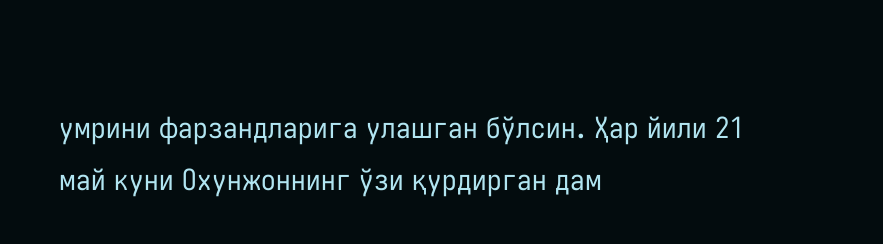умрини фарзандларига улашган бўлсин. Ҳар йили 21 май куни Охунжоннинг ўзи қурдирган дам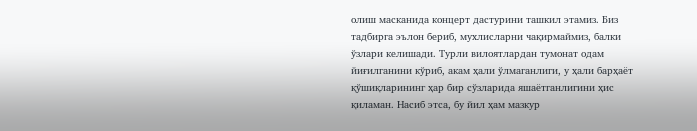олиш масканида концерт дастурини ташкил этамиз. Биз тадбирга эълон бериб, мухлисларни чақирмаймиз, балки ўзлари келишади. Турли вилоятлардан тумонат одам йиғилганини кўриб, акам ҳали ўлмаганлиги, у ҳали барҳаёт қўшиқларининг ҳар бир сўзларида яшаётганлигини ҳис қиламан. Насиб этса, бу йил ҳам мазкур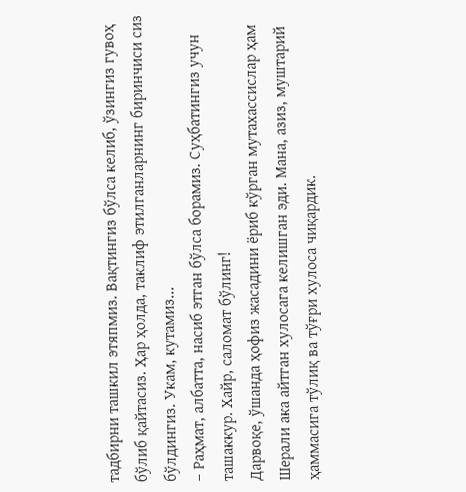тадбирни ташкил этяпмиз. Вақтингиз бўлса келиб, ўзингиз гувоҳ бўлиб қайтасиз. Ҳар ҳолда, таклиф этилганларнинг биринчиси сиз бўлдингиз. Укам, кутамиз...
– Раҳмат, албатта, насиб этган бўлса борамиз. Суҳбатингиз учун ташаккур. Хайр, саломат бўлинг!
Дарвоқе, ўшанда ҳофиз жасадини ёриб кўрган мутахассислар ҳам Шерали ака айтган хулосага келишган эди. Мана, азиз, муштарий ҳаммасига тўлиқ ва тўғри хулоса чиқардик.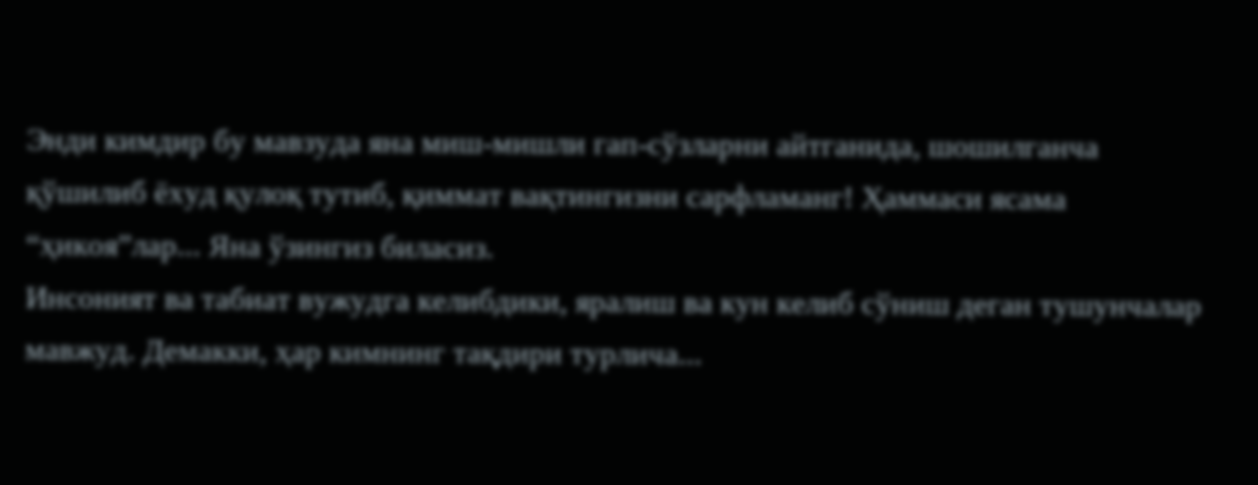Энди кимдир бу мавзуда яна миш-мишли гап-сўзларни айтганида, шошилганча қўшилиб ёхуд қулоқ тутиб, қиммат вақтингизни сарфламанг! Ҳаммаси ясама “ҳикоя”лар... Яна ўзингиз биласиз.
Инсоният ва табиат вужудга келибдики, яралиш ва кун келиб сўниш деган тушунчалар мавжуд. Демакки, ҳар кимнинг тақдири турлича...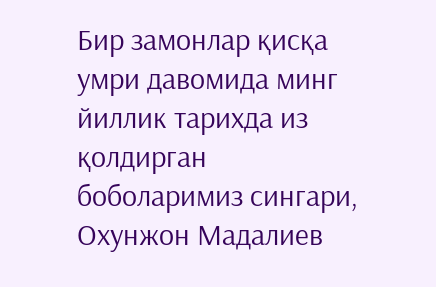Бир замонлар қисқа умри давомида минг йиллик тарихда из қолдирган боболаримиз сингари, Охунжон Мадалиев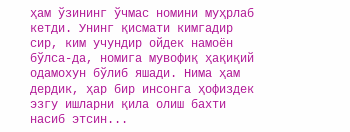ҳам ўзининг ўчмас номини муҳрлаб кетди. Унинг қисмати кимгадир сир, ким учундир ойдек намоён бўлса-да, номига мувофиқ ҳақиқий одамохун бўлиб яшади. Нима ҳам дердик, ҳар бир инсонга ҳофиздек эзгу ишларни қила олиш бахти насиб этсин...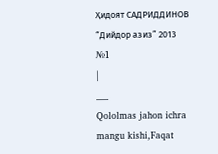Ҳидоят САДРИДДИНОВ
“Дийдор азиз” 2013 №1
|
___
Qololmas jahon ichra mangu kishi,Faqat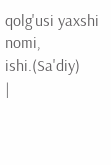qolg'usi yaxshi nomi, ishi.(Sa'diy)
|